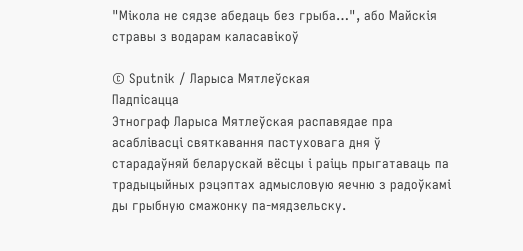"Мікола не сядзе абедаць без грыба…", або Майскія стравы з водарам каласавікоў

© Sputnik / Ларыса Мятлеўская
Падпісацца
Этнограф Ларыса Мятлеўская распавядае пра асаблівасці святкавання пастуховага дня ў старадаўняй беларускай вёсцы і раіць прыгатаваць па традыцыйных рэцэптах адмысловую яечню з радоўкамі ды грыбную смажонку па-мядзельску.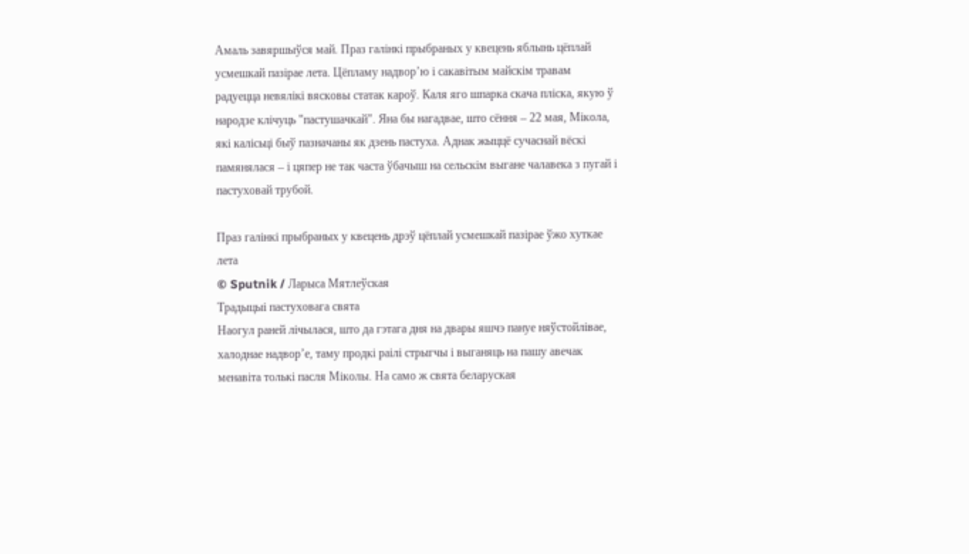Амаль завяршыўся май. Праз галінкі прыбраных у квецень яблынь цёплай усмешкай пазірае лета. Цёпламу надвор’ю і сакавітым майскім травам радуецца невялікі вясковы статак кароў. Каля яго шпарка скача пліска, якую ў народзе клічуць "пастушачкай". Яна бы нагадвае, што сёння – 22 мая, Мікола, які калісьці быў пазначаны як дзень пастуха. Аднак жыццё сучаснай вёскі памянялася – і цяпер не так часта ўбачыш на сельскім выгане чалавека з пугай і пастуховай трубой.

Праз галінкі прыбраных у квецень дрэў цёплай усмешкай пазірае ўжо хуткае лета
© Sputnik / Ларыса Мятлеўская
Традыцыі пастуховага свята
Наогул раней лічылася, што да гэтага дня на двары яшчэ пануе няўстойлівае, халоднае надвор’е, таму продкі раілі стрыгчы і выганяць на пашу авечак менавіта толькі пасля Міколы. На само ж свята беларуская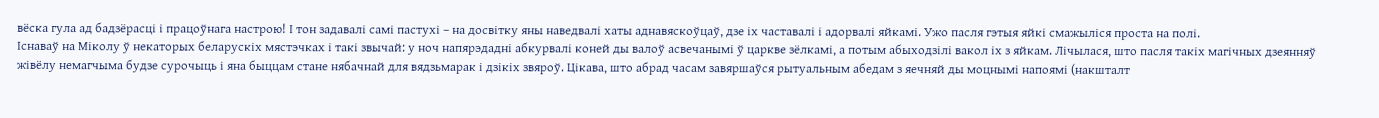вёска гула ад бадзёрасці і працоўнага настрою! І тон задавалі самі пастухі – на досвітку яны наведвалі хаты аднавяскоўцаў, дзе іх частавалі і адорвалі яйкамі. Ужо пасля гэтыя яйкі смажыліся проста на полі.
Існаваў на Міколу ў некаторых беларускіх мястэчках і такі звычай: у ноч напярэдадні абкурвалі коней ды валоў асвечанымі ў царкве зёлкамі, а потым абыходзілі вакол іх з яйкам. Лічылася, што пасля такіх магічных дзеянняў жівёлу немагчыма будзе сурочыць і яна быццам стане нябачнай для вядзьмарак і дзікіх звяроў. Цікава, што абрад часам завяршаўся рытуальным абедам з яечняй ды моцнымі напоямі (накшталт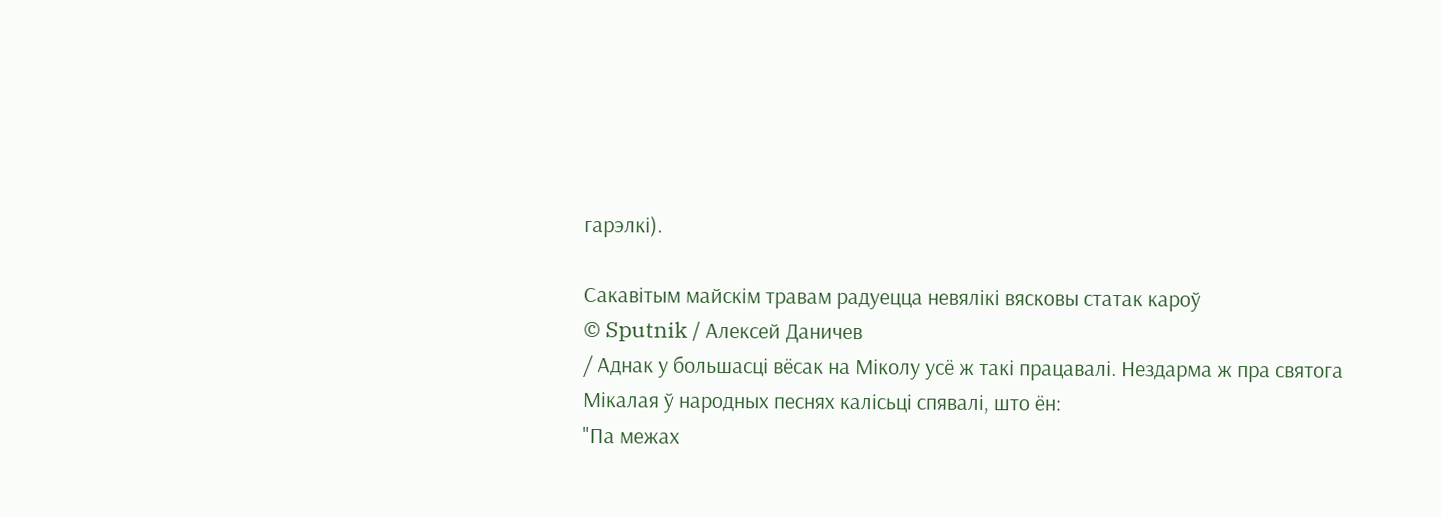гарэлкі).

Сакавітым майскім травам радуецца невялікі вясковы статак кароў
© Sputnik / Алексей Даничев
/ Аднак у большасці вёсак на Міколу усё ж такі працавалі. Нездарма ж пра святога Мікалая ў народных песнях калісьці спявалі, што ён:
"Па межах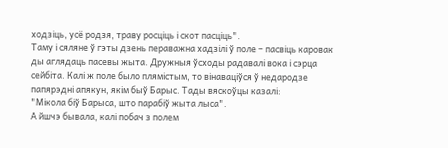ходзіць, усё родзя, траву росціць і скот пасціць".
Таму і сяляне ў гэты дзень пераважна хадзілі ў поле – пасвіць каровак ды аглядаць пасевы жыта. Дружныя ўсходы радавалі вока і сэрца сейбіта. Калі ж поле было плямістым, то вінаваціўся ў недародзе папярэдні апякун, якім быў Барыс. Тады вяскоўцы казалі:
"Мікола біў Барыса, што парабіў жыта лыса".
А йшчэ бывала, калі побач з полем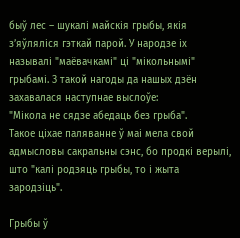быў лес – шукалі майскія грыбы, якія з’яўляліся гэткай парой. У народзе іх называлі "маёвачкамі" ці "мікольнымі" грыбамі. З такой нагоды да нашых дзён захавалася наступнае выслоўе:
"Мікола не сядзе абедаць без грыба".
Такое ціхае паляванне ў маі мела свой адмысловы сакральны сэнс, бо продкі верылі, што "калі родзяць грыбы, то і жыта зародзіць".

Грыбы ў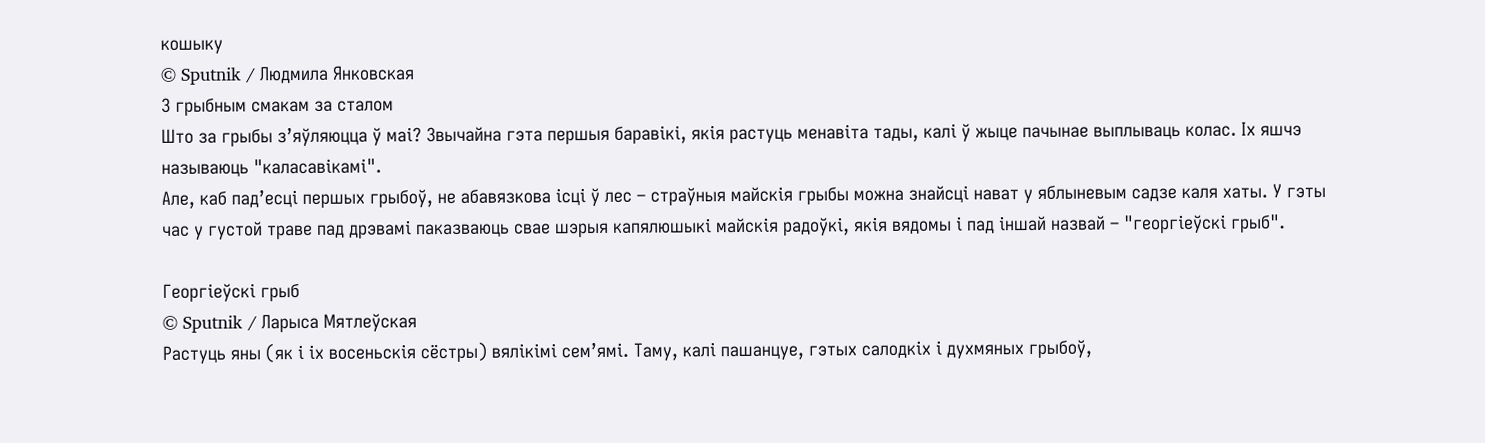кошыку
© Sputnik / Людмила Янковская
З грыбным смакам за сталом
Што за грыбы з’яўляюцца ў маі? Звычайна гэта першыя баравікі, якія растуць менавіта тады, калі ў жыце пачынае выплываць колас. Іх яшчэ называюць "каласавікамі".
Але, каб пад’есці першых грыбоў, не абавязкова ісці ў лес – страўныя майскія грыбы можна знайсці нават у яблыневым садзе каля хаты. У гэты час у густой траве пад дрэвамі паказваюць свае шэрыя капялюшыкі майскія радоўкі, якія вядомы і пад іншай назвай – "георгіеўскі грыб".

Георгіеўскі грыб
© Sputnik / Ларыса Мятлеўская
Растуць яны (як і іх восеньскія сёстры) вялікімі сем’ямі. Таму, калі пашанцуе, гэтых салодкіх і духмяных грыбоў,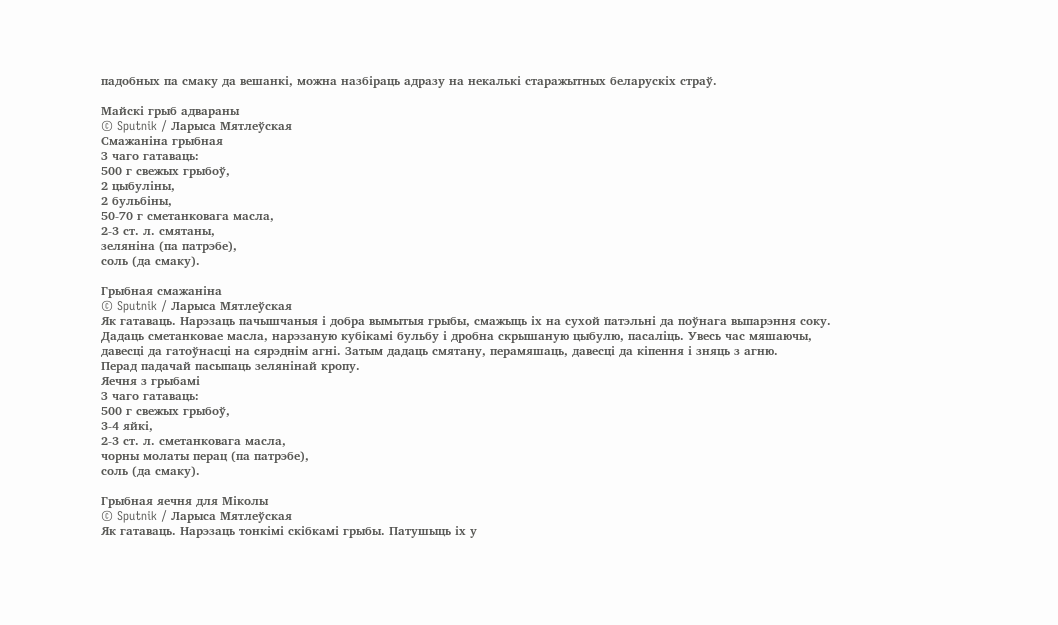падобных па смаку да вешанкі, можна назбіраць адразу на некалькі старажытных беларускіх страў.

Майскі грыб адвараны
© Sputnik / Ларыса Мятлеўская
Смажаніна грыбная
З чаго гатаваць:
500 г свежых грыбоў,
2 цыбуліны,
2 бульбіны,
50-70 г сметанковага масла,
2-3 ст. л. смятаны,
зеляніна (па патрэбе),
соль (да смаку).

Грыбная смажаніна
© Sputnik / Ларыса Мятлеўская
Як гатаваць. Нарэзаць пачышчаныя і добра вымытыя грыбы, смажыць іх на сухой патэльні да поўнага выпарэння соку.
Дадаць сметанковае масла, нарэзаную кубікамі бульбу і дробна скрышаную цыбулю, пасаліць. Увесь час мяшаючы, давесці да гатоўнасці на сярэднім агні. Затым дадаць смятану, перамяшаць, давесці да кіпення і зняць з агню.
Перад падачай пасыпаць зелянінай кропу.
Яечня з грыбамі
З чаго гатаваць:
500 г свежых грыбоў,
3-4 яйкі,
2-3 ст. л. сметанковага масла,
чорны молаты перац (па патрэбе),
соль (да смаку).

Грыбная яечня для Міколы
© Sputnik / Ларыса Мятлеўская
Як гатаваць. Нарэзаць тонкімі скібкамі грыбы. Патушыць іх у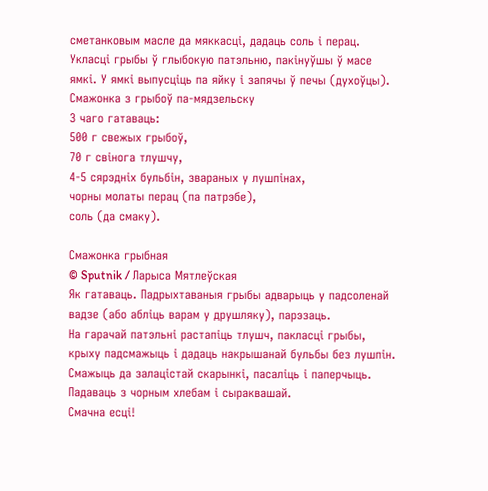сметанковым масле да мяккасці, дадаць соль і перац.
Укласці грыбы ў глыбокую патэльню, пакінуўшы ў масе ямкі. У ямкі выпусціць па яйку і запячы ў печы (духоўцы).
Смажонка з грыбоў па-мядзельску
З чаго гатаваць:
500 г свежых грыбоў,
70 г свінога тлушчу,
4-5 сярэдніх бульбін, звараных у лушпінах,
чорны молаты перац (па патрэбе),
соль (да смаку).

Смажонка грыбная
© Sputnik / Ларыса Мятлеўская
Як гатаваць. Падрыхтаваныя грыбы адварыць у падсоленай вадзе (або абліць варам у друшляку), парэзаць.
На гарачай патэльні растапіць тлушч, пакласці грыбы, крыху падсмажыць і дадаць накрышанай бульбы без лушпін. Смажыць да залацістай скарынкі, пасаліць і паперчыць.
Падаваць з чорным хлебам і сыраквашай.
Смачна есці!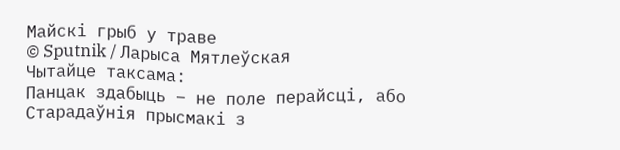Майскі грыб у траве
© Sputnik / Ларыса Мятлеўская
Чытайце таксама:
Панцак здабыць – не поле перайсці, або Старадаўнія прысмакі з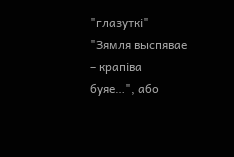"глазуткі"
"Зямля выспявае – крапіва буяе…", або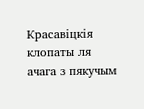Красавіцкія клопаты ля ачага з пякучым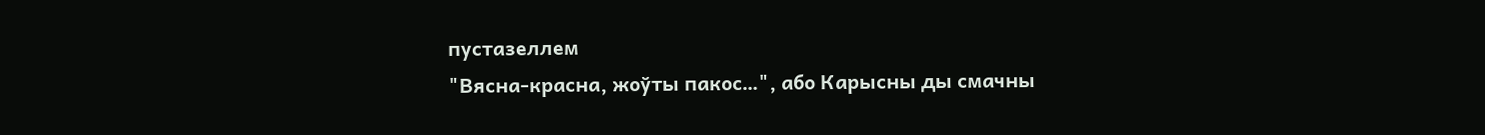пустазеллем
"Вясна-красна, жоўты пакос…", або Карысны ды смачны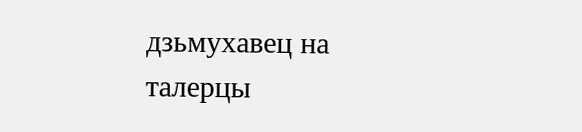дзьмухавец на талерцы